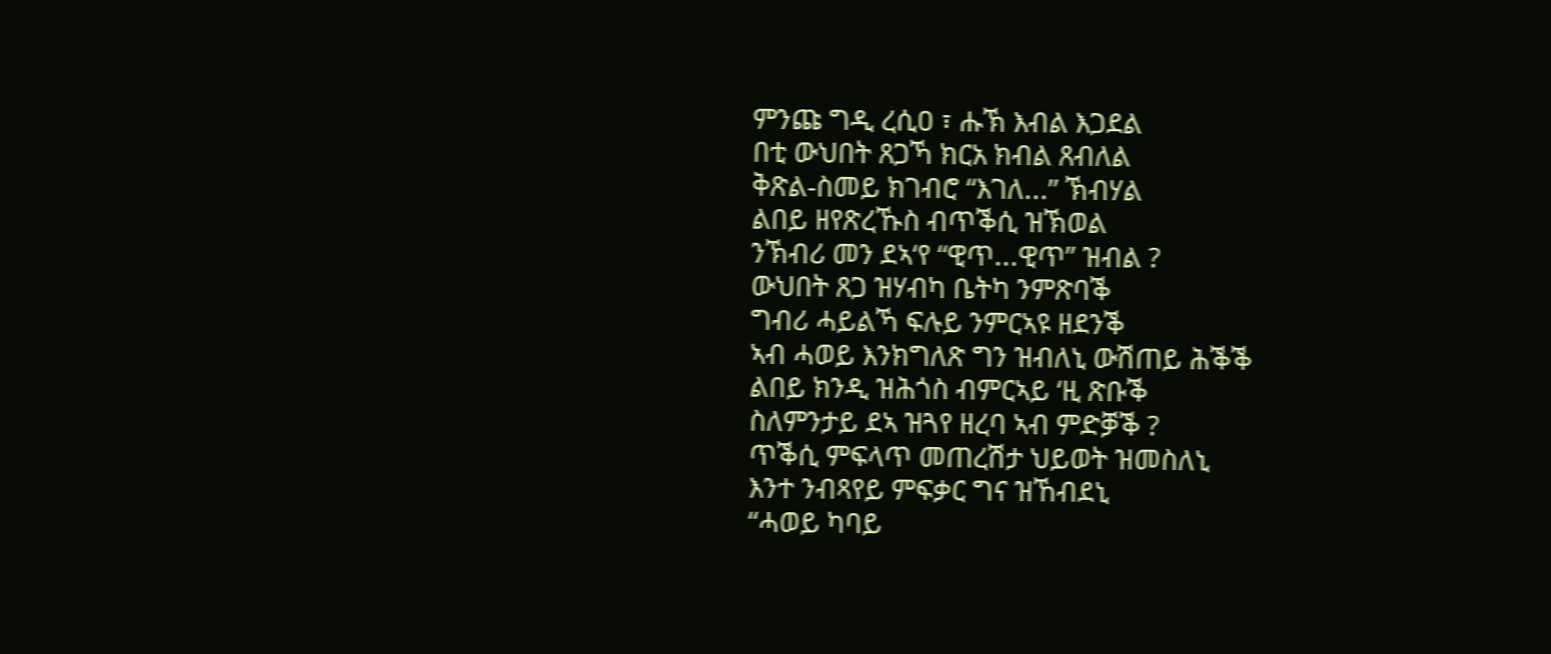ምንጩ ግዲ ረሲዐ ፣ ሑኽ እብል እጋደል
በቲ ውህበት ጸጋኻ ክርአ ክብል ጸብለል
ቅጽል-ስመይ ክገብሮ “እገለ...” ኽብሃል
ልበይ ዘየጽረኹስ ብጥቕሲ ዝኽወል
ንኽብሪ መን ደኣ‘የ “ዊጥ...ዊጥ” ዝብል ?
ውህበት ጸጋ ዝሃብካ ቤትካ ንምጽባቕ
ግብሪ ሓይልኻ ፍሉይ ንምርኣዩ ዘደንቕ
ኣብ ሓወይ እንክግለጽ ግን ዝብለኒ ውሽጠይ ሕቕቕ
ልበይ ክንዲ ዝሕጎስ ብምርኣይ ‘ዚ ጽቡቕ
ስለምንታይ ደኣ ዝጓየ ዘረባ ኣብ ምድቓቕ ?
ጥቕሲ ምፍላጥ መጠረሽታ ህይወት ዝመስለኒ
እንተ ንብጻየይ ምፍቃር ግና ዝኸብደኒ
“ሓወይ ካባይ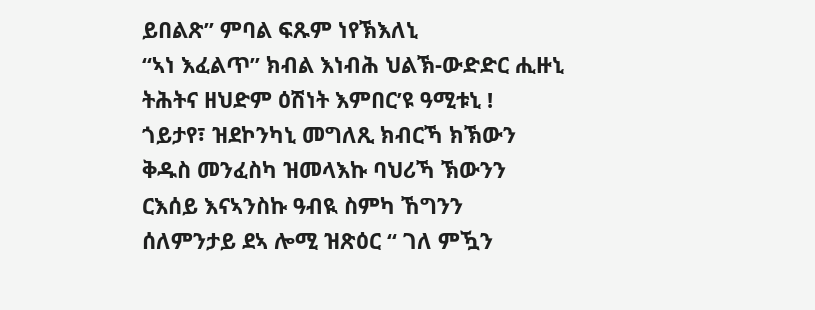ይበልጽ” ምባል ፍጹም ነየኽእለኒ
“ኣነ እፈልጥ” ክብል እነብሕ ህልኽ-ውድድር ሒዙኒ
ትሕትና ዘህድም ዕሽነት እምበር’ዩ ዓሚቱኒ !
ጎይታየ፣ ዝደኮንካኒ መግለጺ ክብርኻ ክኽውን
ቅዱስ መንፈስካ ዝመላእኩ ባህሪኻ ኽውንን
ርእሰይ እናኣንስኩ ዓብዪ ስምካ ኸግንን
ሰለምንታይ ደኣ ሎሚ ዝጽዕር “ ገለ ምዃን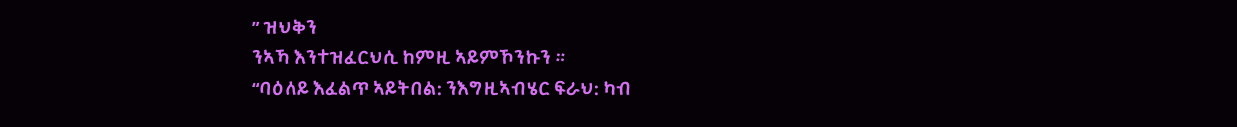” ዝህቅን
ንኣኻ እንተዝፈርህሲ ከምዚ ኣይምኾንኩን ።
“ባዕለይ እፈልጥ ኣይትበል: ንእግዚኣብሄር ፍራህ: ካብ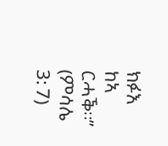ክፉእ ከኣ ርሓቕ።”
(ምሳሌ 3: 7)